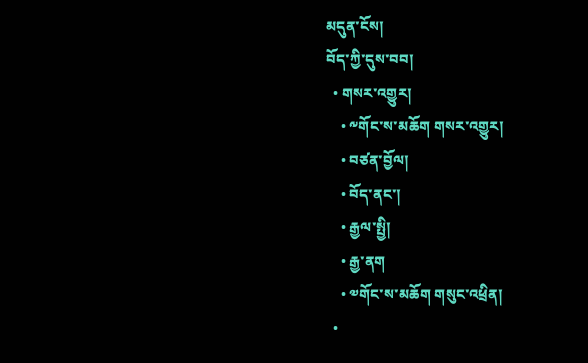མདུན་ངོས།
བོད་ཀྱི་དུས་བབ།
  • གསར་འགྱུར།
    • ༸གོང་ས་མཆོག གསར་འགྱུར།
    • བཙན་བྱོལ།
    • བོད་ནང་།
    • རྒྱལ་སྤྱི།
    • རྒྱ་ནག
    • ༧གོང་ས་མཆོག གསུང་འཕྲིན།
  •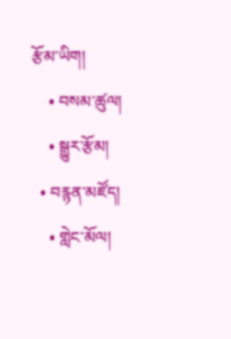རྩོམ་ཡིག།
    • བསམ་ཚུལ།
    • སྒྱུར་རྩོམ།
  • བརྙན་མཛོད།
    • གླེང་མོལ།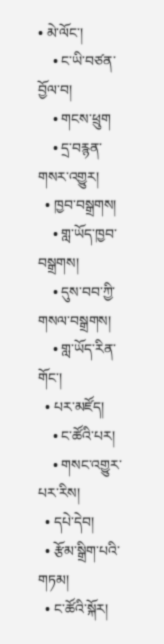• མེ་ལོང་།
    • ང་ཡི་བཙན་བྱོལ་བ།
    • གངས་ཕྲུག
    • དྲ་བརྙན་གསར་འགྱུར།
  • ཁྱབ་བསྒྲགས།
    • གླ་ཡོད་ཁྱབ་བསྒྲགས།
    • དུས་བབ་ཀྱི་གསལ་བསྒྲགས།
    • གླ་ཡོད་རིན་གོང་།
  • པར་མཛོད།
    • ང་ཚོའི་པར།
    • གསང་འགྱུར་པར་རིས།
  • དཔེ་དེབ།
  • རྩོམ་སྒྲིག་པའི་གཏམ།
  • ང་ཚོའི་སྐོར།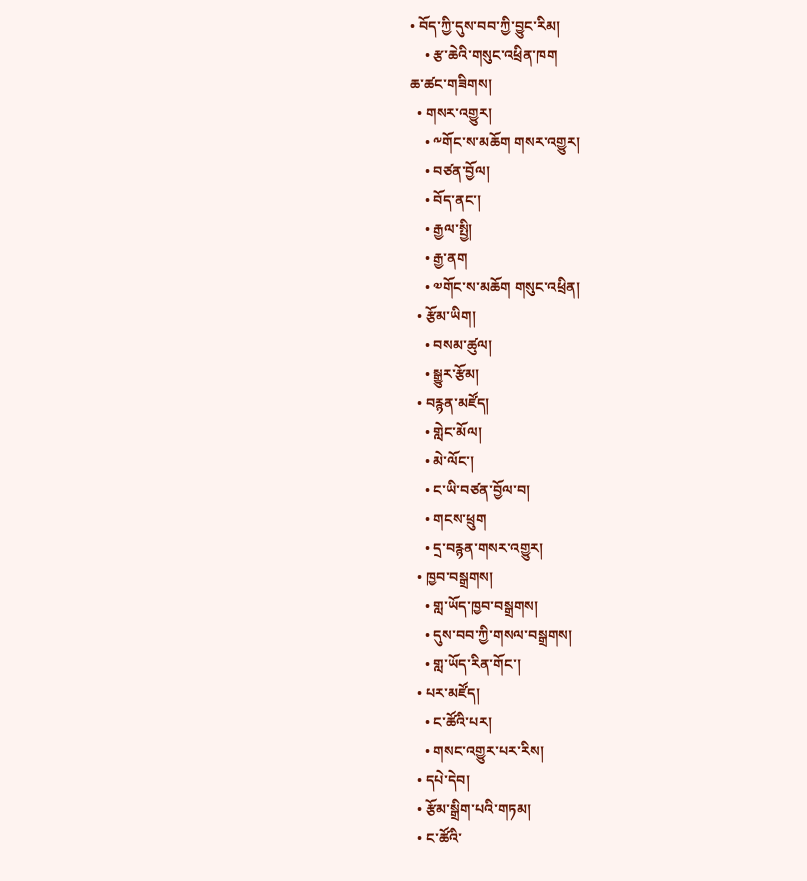• བོད་ཀྱི་དུས་བབ་ཀྱི་བྱུང་རིམ།
    • རྩ་ཆེའི་གསུང་འཕྲིན་ཁག
ཆ་ཚང་གཟིགས།
  • གསར་འགྱུར།
    • ༸གོང་ས་མཆོག གསར་འགྱུར།
    • བཙན་བྱོལ།
    • བོད་ནང་།
    • རྒྱལ་སྤྱི།
    • རྒྱ་ནག
    • ༧གོང་ས་མཆོག གསུང་འཕྲིན།
  • རྩོམ་ཡིག།
    • བསམ་ཚུལ།
    • སྒྱུར་རྩོམ།
  • བརྙན་མཛོད།
    • གླེང་མོལ།
    • མེ་ལོང་།
    • ང་ཡི་བཙན་བྱོལ་བ།
    • གངས་ཕྲུག
    • དྲ་བརྙན་གསར་འགྱུར།
  • ཁྱབ་བསྒྲགས།
    • གླ་ཡོད་ཁྱབ་བསྒྲགས།
    • དུས་བབ་ཀྱི་གསལ་བསྒྲགས།
    • གླ་ཡོད་རིན་གོང་།
  • པར་མཛོད།
    • ང་ཚོའི་པར།
    • གསང་འགྱུར་པར་རིས།
  • དཔེ་དེབ།
  • རྩོམ་སྒྲིག་པའི་གཏམ།
  • ང་ཚོའི་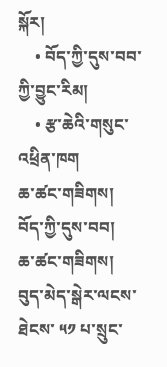སྐོར།
    • བོད་ཀྱི་དུས་བབ་ཀྱི་བྱུང་རིམ།
    • རྩ་ཆེའི་གསུང་འཕྲིན་ཁག
ཆ་ཚང་གཟིགས།
བོད་ཀྱི་དུས་བབ།
ཆ་ཚང་གཟིགས།
བུད་མེད་སྒེར་ལངས་ཐེངས་ ༥༡ པ་སྲུང་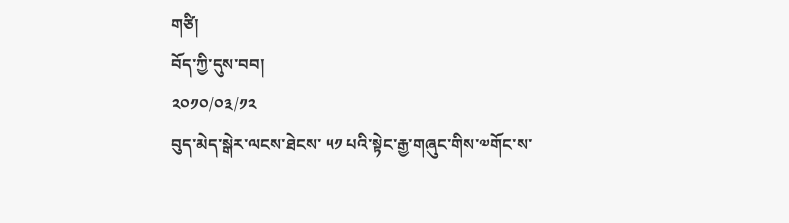གཙི།
བོད་ཀྱི་དུས་བབ།
༢༠༡༠/༠༣/༡༢
བུད་མེད་སྒེར་ལངས་ཐེངས་ ༥༡ པའི་སྟེང་རྒྱ་གཞུང་གིས་༧གོང་ས་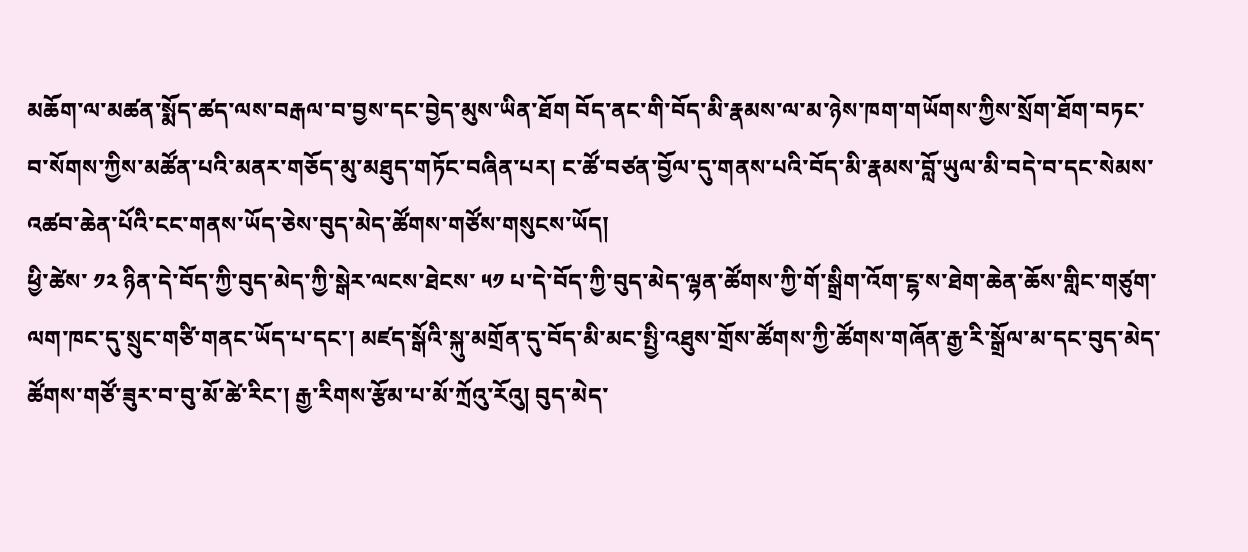མཆོག་ལ་མཚན་སྨོད་ཚད་ལས་བརྒལ་བ་བྱས་དང་བྱེད་མུས་ཡིན་ཐོག བོད་ནང་གི་བོད་མི་རྣམས་ལ་མ་ཉེས་ཁག་གཡོགས་ཀྱིས་སྲོག་ཐོག་བཏང་བ་སོགས་ཀྱིས་མཚོན་པའི་མནར་གཅོད་མུ་མཐུད་གཏོང་བཞིན་པར། ང་ཚོ་བཙན་བྱོལ་དུ་གནས་པའི་བོད་མི་རྣམས་བློ་ཡུལ་མི་བདེ་བ་དང་སེམས་འཚབ་ཆེན་པོའི་ངང་གནས་ཡོད་ཅེས་བུད་མེད་ཚོགས་གཙོས་གསུངས་ཡོད།
ཕྱི་ཚེས་ ༡༢ ཉིན་དེ་བོད་ཀྱི་བུད་མེད་ཀྱི་སྒེར་ལངས་ཐེངས་ ༥༡ པ་དེ་བོད་ཀྱི་བུད་མེད་ལྷན་ཚོགས་ཀྱི་གོ་སྒྲིག་འོག་ངྷ་ས་ཐེག་ཆེན་ཆོས་གླིང་གཙུག་ལག་ཁང་དུ་སྲུང་གཙི་གནང་ཡོད་པ་དང་། མཛད་སྒོའི་སྐུ་མགྲོན་དུ་བོད་མི་མང་སྤྱི་འཐུས་གྲོས་ཚོགས་ཀྱི་ཚོགས་གཞོན་རྒྱ་རི་སྒྲོལ་མ་དང་བུད་མེད་ཚོགས་གཙོ་ཟུར་བ་བུ་མོ་ཚེ་རིང་། རྒྱ་རིགས་རྩོམ་པ་མོ་ཀྲོའུ་རོའུ། བུད་མེད་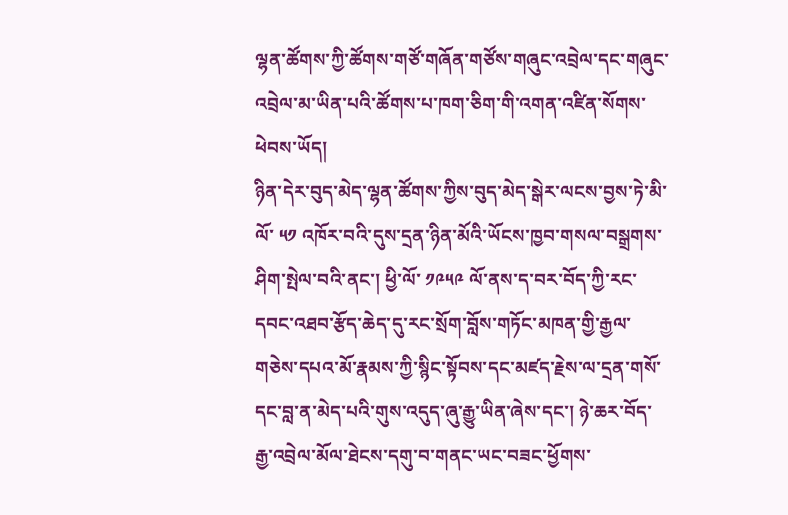ལྷན་ཚོགས་ཀྱི་ཚོགས་གཙོ་གཞོན་གཙོས་གཞུང་འབྲེལ་དང་གཞུང་འབྲེལ་མ་ཡིན་པའི་ཚོགས་པ་ཁག་ཅིག་གི་འགན་འཛིན་སོགས་ཕེབས་ཡོད།
ཉིན་དེར་བུད་མེད་ལྷན་ཚོགས་ཀྱིས་བུད་མེད་སྒེར་ལངས་བྱས་ཏེ་མི་ལོ་ ༥༡ འཁོར་བའི་དུས་དྲན་ཉིན་མོའི་ཡོངས་ཁྱབ་གསལ་བསྒྲགས་ཤིག་སྤེལ་བའི་ནང་། ཕྱི་ལོ་ ༡༩༥༩ ལོ་ནས་ད་བར་བོད་ཀྱི་རང་དབང་འཐབ་རྩོད་ཆེད་དུ་རང་སྲོག་བློས་གཏོང་མཁན་གྱི་རྒྱལ་གཅེས་དཔའ་མོ་རྣམས་ཀྱི་སྙིང་སྟོབས་དང་མཛད་རྗེས་ལ་དྲན་གསོ་དང་བླ་ན་མེད་པའི་གུས་འདུད་ཞུ་རྒྱུ་ཡིན་ཞེས་དང་། ཉེ་ཆར་བོད་རྒྱ་འབྲེལ་མོལ་ཐེངས་དགུ་བ་གནང་ཡང་བཟང་ཕྱོགས་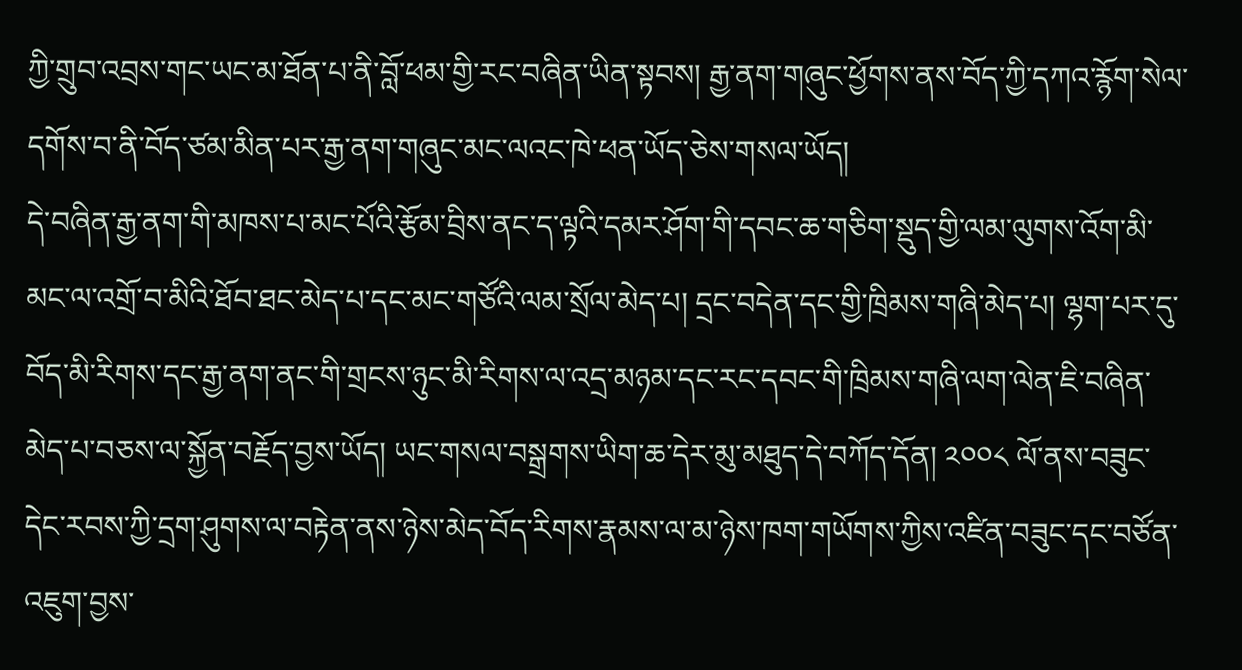ཀྱི་གྲུབ་འབྲས་གང་ཡང་མ་ཐོན་པ་ནི་བློ་ཕམ་གྱི་རང་བཞིན་ཡིན་སྟབས། རྒྱ་ནག་གཞུང་ཕྱོགས་ནས་བོད་ཀྱི་དཀའ་རྙོག་སེལ་དགོས་བ་ནི་བོད་ཙམ་མིན་པར་རྒྱ་ནག་གཞུང་མང་ལའང་ཁེ་ཕན་ཡོད་ཅེས་གསལ་ཡོད།
དེ་བཞིན་རྒྱ་ནག་གི་མཁས་པ་མང་པོའི་རྩོམ་བྲིས་ནང་ད་ལྟའི་དམར་ཤོག་གི་དབང་ཆ་གཅིག་སྡུད་གྱི་ལམ་ལུགས་འོག་མི་མང་ལ་འགྲོ་བ་མིའི་ཐོབ་ཐང་མེད་པ་དང་མང་གཙོའི་ལམ་སྲོལ་མེད་པ། དྲང་བདེན་དང་གྱི་ཁྲིམས་གཞི་མེད་པ། ལྷག་པར་དུ་བོད་མི་རིགས་དང་རྒྱ་ནག་ནང་གི་གྲངས་ཉུང་མི་རིགས་ལ་འདྲ་མཉམ་དང་རང་དབང་གི་ཁྲིམས་གཞི་ལག་ལེན་ཇི་བཞིན་མེད་པ་བཅས་ལ་སྐྱོན་བརྗོད་བྱས་ཡོད། ཡང་གསལ་བསྒྲགས་ཡིག་ཆ་དེར་མུ་མཐུད་དེ་བཀོད་དོན། ༢༠༠༨ ལོ་ནས་བཟུང་དེང་རབས་ཀྱི་དྲག་ཤུགས་ལ་བརྟེན་ནས་ཉེས་མེད་བོད་རིགས་རྣམས་ལ་མ་ཉེས་ཁག་གཡོགས་ཀྱིས་འཛིན་བཟུང་དང་བཙོན་འཇུག་བྱས་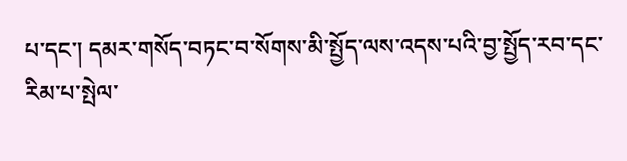པ་དང་། དམར་གསོད་བཏང་བ་སོགས་མི་སྤྱོད་ལས་འདས་པའི་བྱ་སྤྱོད་རབ་དང་རིམ་པ་སྤེལ་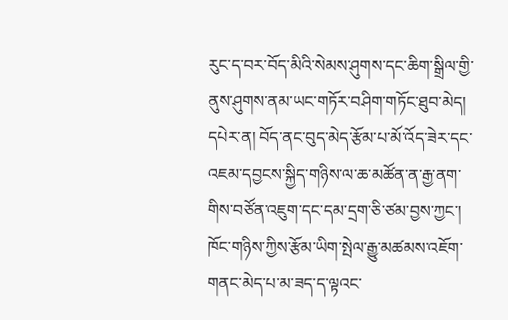རུང་ད་བར་བོད་མིའི་སེམས་ཤུགས་དང་ཆིག་སྒྲིལ་གྱི་ནུས་ཤུགས་ནམ་ཡང་གཏོར་བཤིག་གཏོང་ཐུབ་མེད། དཔེར་ན། བོད་ནང་བུད་མེད་རྩོམ་པ་མོ་འོད་ཟེར་དང་འཇམ་དབྱངས་སྐྱིད་གཉིས་ལ་ཆ་མཚོན་ན་རྒྱ་ནག་གིས་བཙོན་འཇུག་དང་དམ་དྲག་ཅི་ཙམ་བྱས་ཀྱང་། ཁོང་གཉིས་ཀྱིས་རྩོམ་ཡིག་སྤེལ་རྒྱུ་མཚམས་འཇོག་གནང་མེད་པ་མ་ཟད་ད་ལྟའང་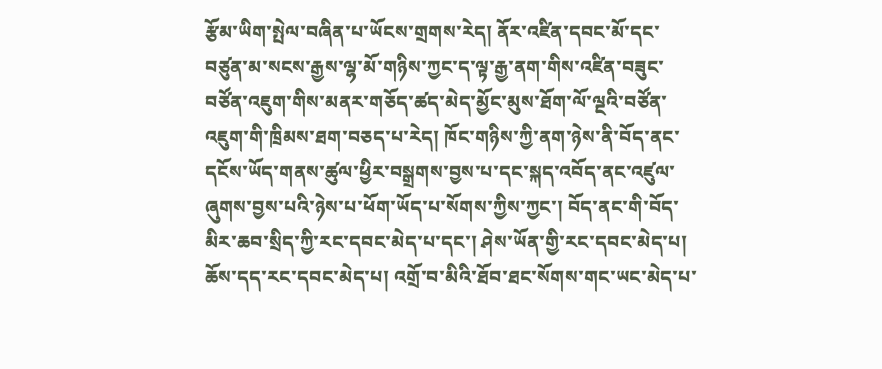རྩོམ་ཡིག་སྤེལ་བཞིན་པ་ཡོངས་གྲགས་རེད། ནོར་འཛིན་དབང་མོ་དང་བཙུན་མ་སངས་རྒྱས་ལྷ་མོ་གཉིས་ཀྱང་ད་ལྟ་རྒྱ་ནག་གིས་འཛིན་བཟུང་བཙོན་འཇུག་གིས་མནར་གཅོད་ཚད་མེད་མྱོང་མུས་ཐོག་ལོ་ལྔའི་བཙོན་འཇུག་གི་ཁྲིམས་ཐག་བཅད་པ་རེད། ཁོང་གཉིས་ཀྱི་ནག་ཉེས་ནི་བོད་ནང་དངོས་ཡོད་གནས་ཚུལ་ཕྱིར་བསྒྲགས་བྱས་པ་དང་སྐད་འབོད་ནང་འཛུལ་ཞུགས་བྱས་པའི་ཉེས་པ་ཕོག་ཡོད་པ་སོགས་ཀྱིས་ཀྱང་། བོད་ནང་གི་བོད་མིར་ཆབ་སྲིད་ཀྱི་རང་དབང་མེད་པ་དང་། ཤེས་ཡོན་གྱི་རང་དབང་མེད་པ། ཆོས་དད་རང་དབང་མེད་པ། འགྲོ་བ་མིའི་ཐོབ་ཐང་སོགས་གང་ཡང་མེད་པ་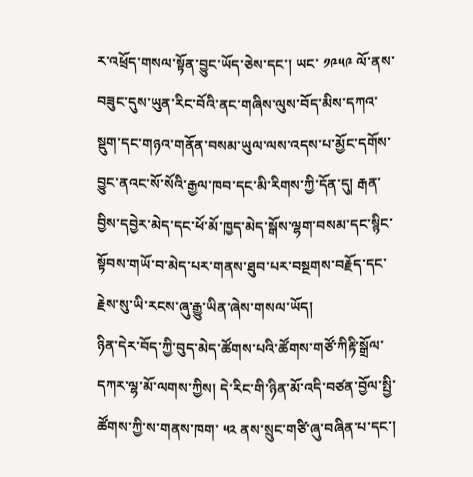ར་འཕྲོད་གསལ་སྟོན་བྱུང་ཡོད་ཅེས་དང་། ཡང་ ༡༩༥༩ ལོ་ནས་བཟུང་དུས་ཡུན་རིང་བོའི་ནང་གཞིས་ལུས་བོད་མིས་དཀའ་སྡུག་དང་གཉའ་གནོན་བསམ་ཡུལ་ལས་འདས་པ་མྱོང་དགོས་བྱུང་ནའང་སོ་སོའི་རྒྱལ་ཁབ་དང་མི་རིགས་ཀྱི་དོན་དུ། རྒན་བྱིས་དབྱེར་མེད་དང་ཕོ་མོ་ཁྱད་མེད་སྒོས་ལྷག་བསམ་དང་སྙིང་སྟོབས་གཡོ་བ་མེད་པར་གནས་ཐུབ་པར་བསྔགས་བརྗོད་དང་རྗེས་སུ་ཡི་རངས་ཞུ་རྒྱུ་ཡིན་ཞེས་གསལ་ཡོད།
ཉིན་དེར་བོད་ཀྱི་བུད་མེད་ཚོགས་པའི་ཚོགས་གཙོ་ཀིརྟི་སྒྲོལ་དཀར་ལྷ་མོ་ལགས་ཀྱིས། དེ་རིང་གི་ཉིན་མོ་འདི་བཙན་བྱོལ་སྤྱི་ཚོགས་ཀྱི་ས་གནས་ཁག་ ༥༢ ནས་སྲུང་གཙི་ཞུ་བཞིན་པ་དང་།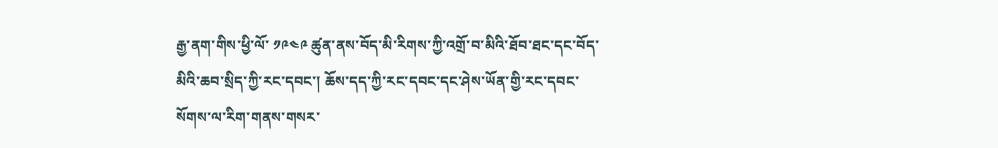རྒྱ་ནག་གིས་ཕྱི་ལོ་ ༡༩༤༩ ཚུན་ནས་བོད་མི་རིགས་ཀྱི་འགྲོ་བ་མིའི་ཐོབ་ཐང་དང་བོད་མིའི་ཆབ་སྲིད་ཀྱི་རང་དབང་། ཆོས་དད་ཀྱི་རང་དབང་དང་ཤེས་ཡོན་གྱི་རང་དབང་སོགས་ལ་རིག་གནས་གསར་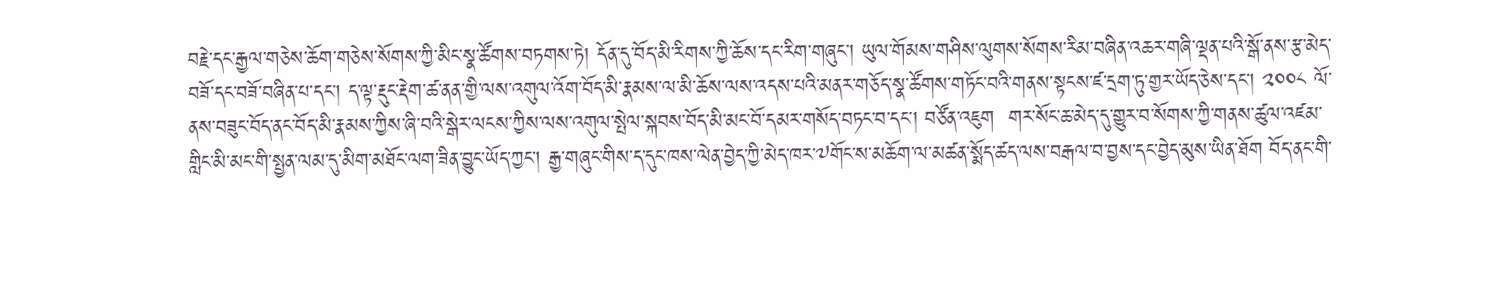བརྗེ་དང་རྒྱལ་གཅེས་ཆོག་གཅེས་སོགས་ཀྱི་མིང་སྣ་ཚོགས་བཏགས་ཏེ། དོན་དུ་བོད་མི་རིགས་ཀྱི་ཆོས་དང་རིག་གཞུང་། ཡུལ་གོམས་གཤིས་ལུགས་སོགས་རིམ་བཞིན་འཆར་གཞི་ལྡན་པའི་སྒོ་ནས་རྩ་མེད་བཟོ་དང་བཟོ་བཞིན་པ་དང་། ད་ལྟ་རྡུང་རྡེག་ཚ་ནན་གྱི་ལས་འགུལ་འོག་བོད་མི་རྣམས་ལ་མི་ཆོས་ལས་འདས་པའི་མནར་གཅོད་སྣ་ཚོགས་གཏོང་བའི་གནས་སྟངས་ཛ་དྲག་ཏུ་གྱར་ཡོད་ཅེས་དང་། ༢༠༠༨ ལོ་ནས་བཟུང་བོད་ནང་བོད་མི་རྣམས་ཀྱིས་ཞི་བའི་སྒེར་ལངས་ཀྱིས་ལས་འགུལ་སྤེལ་སྐབས་བོད་མི་མང་བོ་དམར་གསོད་བཏང་བ་དང་། བཙོན་འཇུག  གར་སོང་ཆ་མེད་དུ་གྱུར་བ་སོགས་ཀྱི་གནས་ཚུལ་འཛམ་གླིང་མི་མང་གི་སྤྱན་ལམ་དུ་མིག་མཐོང་ལག་ཟིན་བྱུང་ཡོད་ཀྱང་། རྒྱ་གཞུང་གིས་ད་དུང་ཁས་ལེན་བྱེད་ཀྱི་མེད་ཁར་༧གོང་ས་མཆོག་ལ་མཚན་སྨོད་ཚད་ལས་བརྒལ་བ་བྱས་དང་བྱེད་མུས་ཡིན་ཐོག བོད་ནང་གི་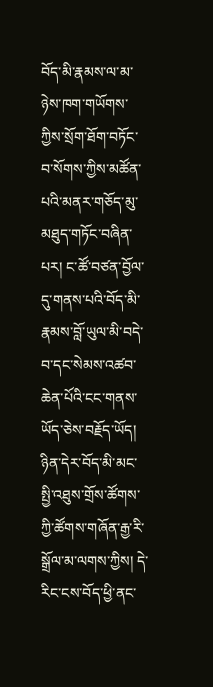བོད་མི་རྣམས་ལ་མ་ཉེས་ཁག་གཡོགས་ཀྱིས་སྲོག་ཐོག་བཏོང་བ་སོགས་ཀྱིས་མཚོན་པའི་མནར་གཅོད་མུ་མཐུད་གཏོང་བཞིན་པར། ང་ཚོ་བཙན་བྱོལ་དུ་གནས་པའི་བོད་མི་རྣམས་བློ་ཡུལ་མི་བདེ་བ་དང་སེམས་འཚབ་ཆེན་པོའི་ངང་གནས་ཡོད་ཅེས་བརྗོད་ཡོད།
ཉིན་དེར་བོད་མི་མང་སྤྱི་འཐུས་གྲོས་ཚོགས་ཀྱི་ཚོགས་གཞོན་རྒྱ་རི་སྒྲོལ་མ་ལགས་ཀྱིས། དེ་རིང་ངས་བོད་ཕྱི་ནང་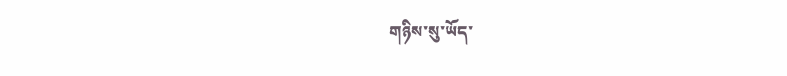གཉིས་སུ་ཡོད་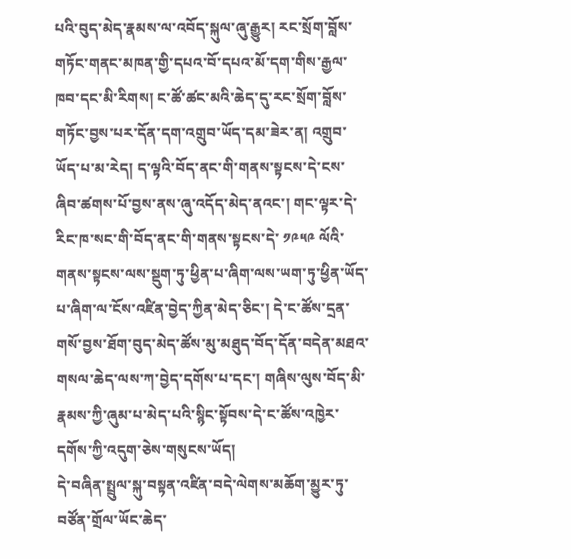པའི་བུད་མེད་རྣམས་ལ་འབོད་སྐུལ་ཞུ་རྒྱུར། རང་སྲོག་བློས་གཏོང་གནང་མཁན་གྱི་དཔའ་བོ་དཔའ་མོ་དག་གིས་རྒྱལ་ཁབ་དང་མི་རིགས། ང་ཚོ་ཚང་མའི་ཆེད་དུ་རང་སྲོག་བློས་གཏོང་བྱས་པར་དོན་དག་འགྲུབ་ཡོད་དམ་ཟེར་ན། འགྲུབ་ཡོད་པ་མ་རེད། ད་ལྟའི་བོད་ནང་གི་གནས་སྟངས་དེ་ངས་ཞིབ་ཚགས་པོ་བྱས་ནས་ཞུ་འདོད་མེད་ནའང་། གང་ལྟར་དེ་རིང་ཁ་སང་གི་བོད་ནང་གི་གནས་སྟངས་དེ་ ༡༩༥༩ ལོའི་གནས་སྟངས་ལས་སྡུག་ཏུ་ཕྱིན་པ་ཞིག་ལས་ཡག་ཏུ་ཕྱིན་ཡོད་པ་ཞིག་ལ་ངོས་འཛིན་བྱེད་ཀྱིན་མེད་ཅིང་། དེ་ང་ཚོས་དྲན་གསོ་བྱས་ཐོག་བུད་མེད་ཚོས་མུ་མཐུད་བོད་དོན་བདེན་མཐའ་གསལ་ཆེད་ལས་ཀ་བྱེད་དགོས་པ་དང་། གཞིས་ལུས་བོད་མི་རྣམས་ཀྱི་ཞུམ་པ་མེད་པའི་སྙིང་སྟོབས་དེ་ང་ཚོས་འཁྱེར་དགོས་ཀྱི་འདུག་ཅེས་གསུངས་ཡོད།
དེ་བཞིན་སྤྲུལ་སྐུ་བསྟན་འཛིན་བདེ་ལེགས་མཆོག་མྱུར་ཏུ་བཙོན་གྲོལ་ཡོང་ཆེད་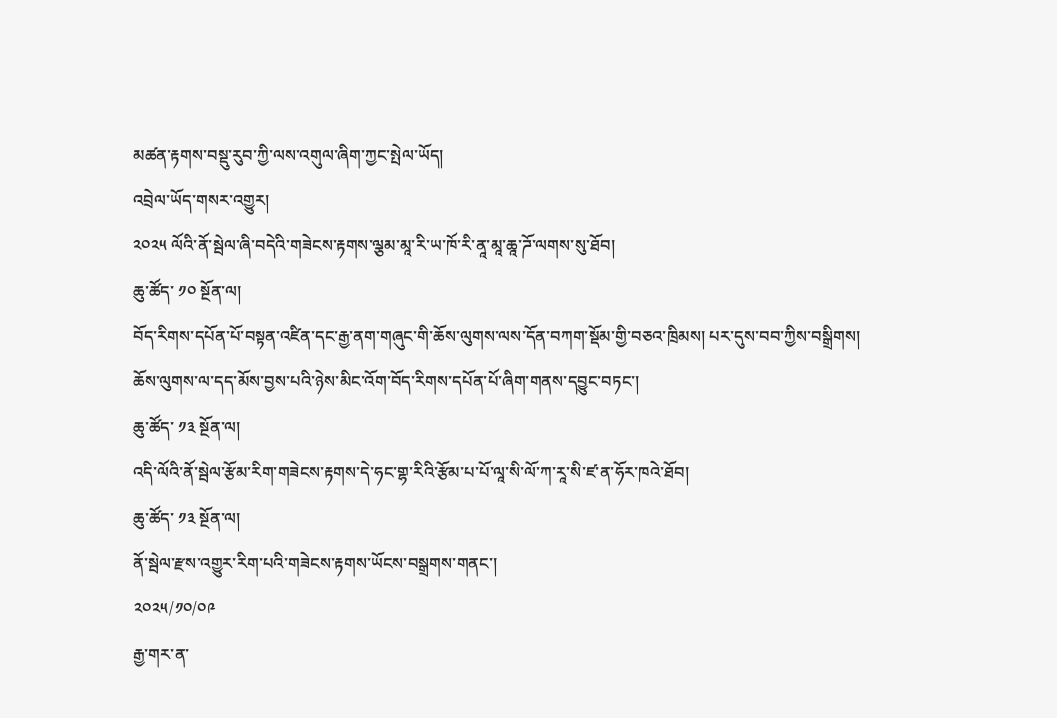མཚན་རྟགས་བསྡུ་རུབ་ཀྱི་ལས་འགུལ་ཞིག་ཀྱང་སྤེལ་ཡོད།
འབྲེལ་ཡོད་གསར་འགྱུར།
༢༠༢༥ ལོའི་ནོ་སྦེལ་ཞི་བདེའི་གཟེངས་རྟགས་ལྕམ་མཱ་རི་ཡ་ཁོ་རི་ནཱ་མཱ་ཆཱ་ཌོ་ལགས་སུ་ཐོབ།
ཆུ་ཚོད་ ༡༠ སྔོན་ལ།
བོད་རིགས་དཔོན་པོ་བསྟན་འཛིན་དང་རྒྱ་ནག་གཞུང་གི་ཆོས་ལུགས་ལས་དོན་བཀག་སྡོམ་གྱི་བཅའ་ཁྲིམས། པར་དུས་བབ་ཀྱིས་བསྒྲིགས།
ཆོས་ལུགས་ལ་དད་མོས་བྱས་པའི་ཉེས་མིང་འོག་བོད་རིགས་དཔོན་པོ་ཞིག་གནས་དབྱུང་བཏང་།
ཆུ་ཚོད་ ༡༣ སྔོན་ལ།
འདི་ལོའི་ནོ་སྦེལ་རྩོམ་རིག་གཟེངས་རྟགས་དེ་ཧང་གྷ་རིའི་རྩོམ་པ་པོ་ལཱ་སི་ལོ་ཀ་རཱ་སི་ཛ་ན་ཧོར་ཁའེ་ཐོབ།
ཆུ་ཚོད་ ༡༣ སྔོན་ལ།
ནོ་སྦེལ་རྫས་འགྱུར་རིག་པའི་གཟེངས་རྟགས་ཡོངས་བསྒྲགས་གནང་།
༢༠༢༥/༡༠/༠༩
རྒྱ་གར་ན་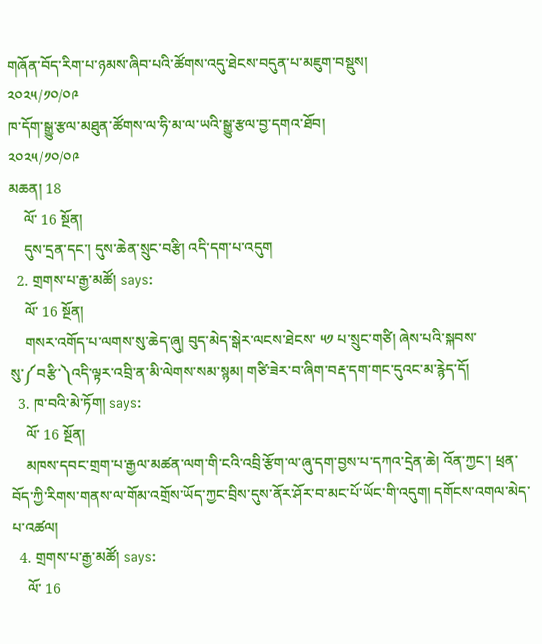གཞོན་བོད་རིག་པ་ཉམས་ཞིབ་པའི་ཚོགས་འདུ་ཐེངས་བདུན་པ་མཇུག་བསྡུས།
༢༠༢༥/༡༠/༠༩
ཁ་དོག་སྒྱུ་རྩལ་མཐུན་ཚོགས་ལ་ཧི་མ་ལ་ཡའི་སྒྱུ་རྩལ་བྱ་དགའ་ཐོབ།
༢༠༢༥/༡༠/༠༩
མཆན། 18
    ལོ་ 16 སྔོན།
    དུས་དྲན་དང་། དུས་ཆེན་སྲུང་བརྩི། འདི་དག་པ་འདུག
  2. གྲགས་པ་རྒྱ་མཚོ། says:
    ལོ་ 16 སྔོན།
    གསར་འགོད་པ་ལགས་སུ་ཆེད་ཞུ། བུད་མེད་སྒེར་ལངས་ཐེངས་ ༥༡ པ་སྲུང་གཙི། ཞེས་པའི་སྐབས་སུ་༼བརྩི་༽འདི་ལྟར་འབྲི་ན་མི་ལེགས་སམ་སྙམ། གཙི་ཟེར་བ་ཞིག་བརྡ་དག་གང་དུའང་མ་རྙེད་དོ།
  3. ཁ་བའི་མེ་ཏོག། says:
    ལོ་ 16 སྔོན།
    མཁས་དབང་གྲག་པ་རྒྱལ་མཚན་ལག་གི་ངའི་འབྲི་རྩོག་ལ་ཞུ་དག་བྱས་པ་དཀའ་དྲེན་ཆེ། འོན་ཀྱང་། ཕྲན་བོད་ཀྱི་རིགས་གནས་ལ་གོམ་འགྲོས་ཡོད་ཀྱང་བྲིས་དུས་ནོར་ཤོར་བ་མང་པོ་ཡོང་གི་འདུག། དགོངས་འགལ་མེད་པ་འཚལ།
  4. གྲགས་པ་རྒྱ་མཚོ། says:
    ལོ་ 16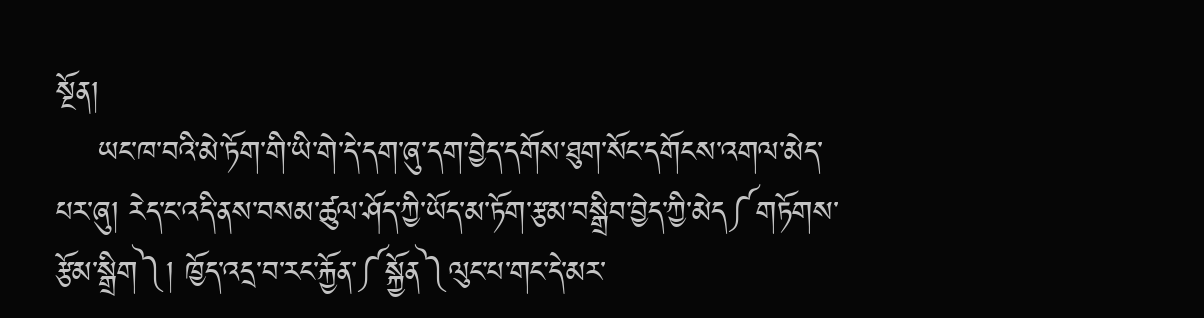སྔོན།
    ཡང་ཁ་བའི་མེ་ཏོག་གི་ཡི་གེ་དེ་དག་ཞུ་དག་བྱེད་དགོས་ཐུག་སོང་དགོངས་འགལ་མེད་པར་ཞུ། རེད་ང་འདི་ནས་བསམ་ཚུལ་ཤོད་ཀྱི་ཡོད་མ་ཏོག་རྩམ་བསྒྲིབ་བྱེད་ཀྱི་མེད༼གཏོགས་རྩོམ་སྒྲིག༽། ཁྱོད་འདྲ་བ་རང་རྐྱོན་༼སྐྱོན༽ལུང་པ་གང་དེ་མར་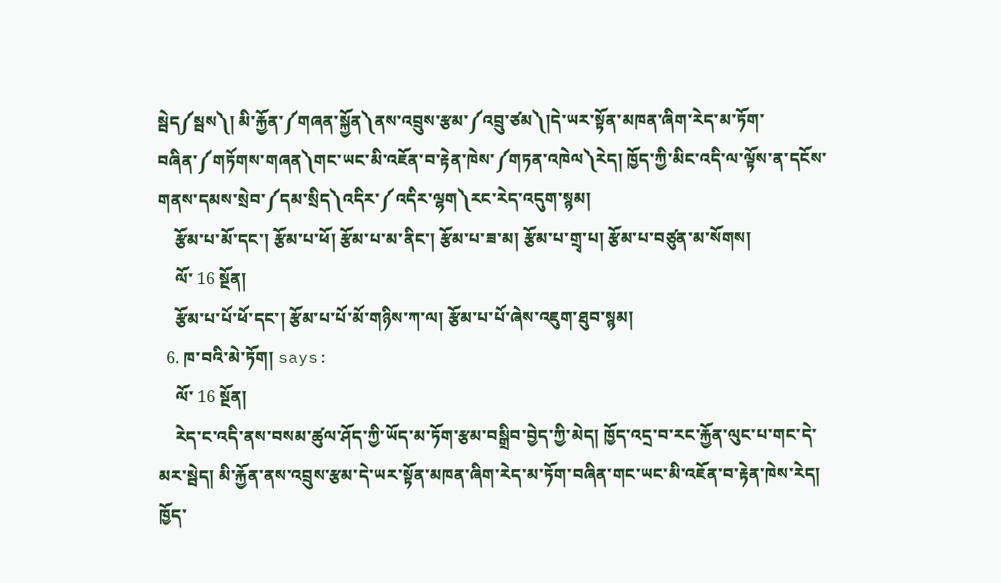སྦེད༼སྦས༽། མི་རྐྱོན་༼གཞན་སྐྱོན༽ནས་འབྲུས་རྩམ་༼འབྲུ་ཙམ༽།དེ་ཡར་སྟོན་མཁན་ཞིག་རེད་མ་ཏོག་བཞིན་༼གཏོགས་གཞན༽གང་ཡང་མི་འཇོན་བ་རྟེན་ཁེས་༼གཏན་འཁེལ༽རེད། ཁྱོད་ཀྱི་མིང་འདི་ལ་ལྟོས་ན་དངོས་གནས་དམས་སྲེབ་༼དམ་སྲིད༽འདིར་༼འདིར་ལྷག༽རང་རེད་འདུག་སྙམ།
    རྩོམ་པ་མོ་དང་། རྩོམ་པ་ཕོ། རྩོམ་པ་མ་ནིང་། རྩོམ་པ་ཟ་མ། རྩོམ་པ་གྲྭ་པ། རྩོམ་པ་བཙུན་མ་སོགས།
    ལོ་ 16 སྔོན།
    རྩོམ་པ་པོ་ཕོ་དང་། རྩོམ་པ་པོ་མོ་གཉིས་ཀ་ལ། རྩོམ་པ་པོ་ཞེས་འཇུག་ཐུབ་སྙམ།
  6. ཁ་བའི་མེ་ཏོག། says:
    ལོ་ 16 སྔོན།
    རེད་ང་འདི་ནས་བསམ་ཚུལ་ཤོད་ཀྱི་ཡོད་མ་ཏོག་རྩམ་བསྒྲིབ་བྱེད་ཀྱི་མེད། ཁྱོད་འདྲ་བ་རང་རྐྱོན་ལུང་པ་གང་དེ་མར་སྦེད། མི་རྐྱོན་ནས་འབྲུས་རྩམ་དེ་ཡར་སྟོན་མཁན་ཞིག་རེད་མ་ཏོག་བཞིན་གང་ཡང་མི་འཇོན་བ་རྟེན་ཁེས་རེད། ཁྱོད་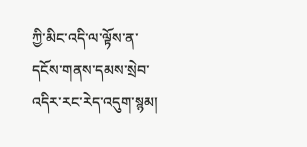ཀྱི་མིང་འདི་ལ་ལྟོས་ན་དངོས་གནས་དམས་སྲེབ་འདིར་རང་རེད་འདུག་སྙམ།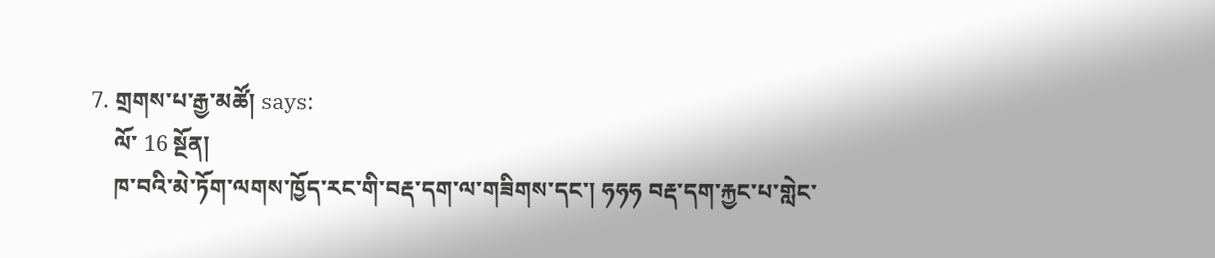7. གྲགས་པ་རྒྱ་མཚོ། says:
    ལོ་ 16 སྔོན།
    ཁ་བའི་མེ་ཏོག་ལགས་ཁྱོད་རང་གི་བརྡ་དག་ལ་གཟིགས་དང་། ཧཧཧ བརྡ་དག་རྐྱང་པ་གླེང་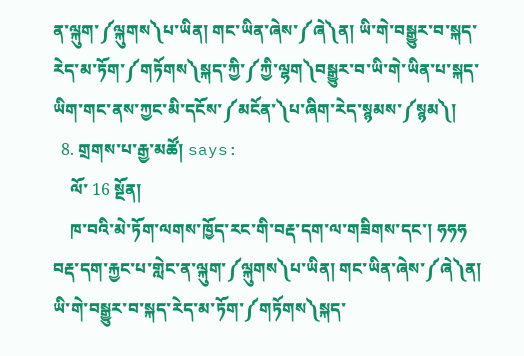ན་ལྐུག་༼ལྐུགས༽པ་ཡིན། གང་ཡིན་ཞེས་༼ཞེ༽ན། ཡི་གེ་བསྒྱུར་བ་སྐད་རེད་མ་ཏོག་༼གཏོགས༽སྐད་ཀྱི་༼ཀྱི་ལྷག༽བསྒྱུར་བ་ཡི་གེ་ཡིན་པ་སྐད་ཡིག་གང་ནས་ཀྱང་མི་དངོས་༼མངོན་༽པ་ཞིག་རེད་སྙམས་༼སྙམ༽།
  8. གྲགས་པ་རྒྱ་མཚོ། says:
    ལོ་ 16 སྔོན།
    ཁ་བའི་མེ་ཏོག་ལགས་ཁྱོད་རང་གི་བརྡ་དག་ལ་གཟིགས་དང་། ཧཧཧ བརྡ་དག་རྐྱང་པ་གླེང་ན་ལྐུག་༼ལྐུགས༽པ་ཡིན། གང་ཡིན་ཞེས་༼ཞེ༽ན། ཡི་གེ་བསྒྱུར་བ་སྐད་རེད་མ་ཏོག་༼གཏོགས༽སྐད་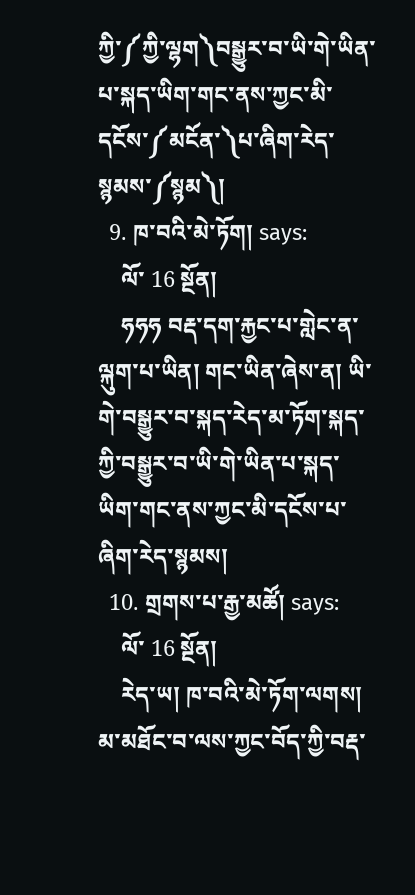ཀྱི་༼ཀྱི་ལྷག༽བསྒྱུར་བ་ཡི་གེ་ཡིན་པ་སྐད་ཡིག་གང་ནས་ཀྱང་མི་དངོས་༼མངོན་༽པ་ཞིག་རེད་སྙམས་༼སྙམ༽།
  9. ཁ་བའི་མེ་ཏོག། says:
    ལོ་ 16 སྔོན།
    ཧཧཧ བརྡ་དག་རྐྱང་པ་གླེང་ན་ལྐུག་པ་ཡིན། གང་ཡིན་ཞེས་ན། ཡི་གེ་བསྒྱུར་བ་སྐད་རེད་མ་ཏོག་སྐད་ཀྱི་བསྒྱུར་བ་ཡི་གེ་ཡིན་པ་སྐད་ཡིག་གང་ནས་ཀྱང་མི་དངོས་པ་ཞིག་རེད་སྙམས།
  10. གྲགས་པ་རྒྱ་མཚོ། says:
    ལོ་ 16 སྔོན།
    རེད་ཡ། ཁ་བའི་མེ་ཏོག་ལགས། མ་མཐོང་བ་ལས་ཀྱང་བོད་ཀྱི་བརྡ་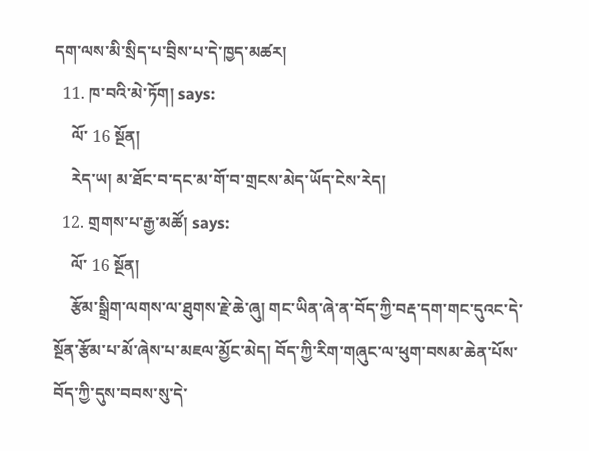དག་ལས་མི་སྲིད་པ་བྲིས་པ་དེ་ཁྱད་མཚར།
  11. ཁ་བའི་མེ་ཏོག། says:
    ལོ་ 16 སྔོན།
    རེད་ཡ། མ་ཐོང་བ་དང་མ་གོ་བ་གྲངས་མེད་ཡོད་ངེས་རེད།
  12. གྲགས་པ་རྒྱ་མཚོ། says:
    ལོ་ 16 སྔོན།
    རྩོམ་སྒྲིག་ལགས་ལ་ཐུགས་རྗེ་ཆེ་ཞུ། གང་ཡིན་ཞེ་ན་བོད་ཀྱི་བརྡ་དག་གང་དུའང་དེ་སྔོན་རྩོམ་པ་མོ་ཞེས་པ་མཇལ་མྱོང་མེད། བོད་ཀྱི་རིག་གཞུང་ལ་ཕུག་བསམ་ཆེན་པོས་བོད་ཀྱི་དུས་བབས་སུ་དེ་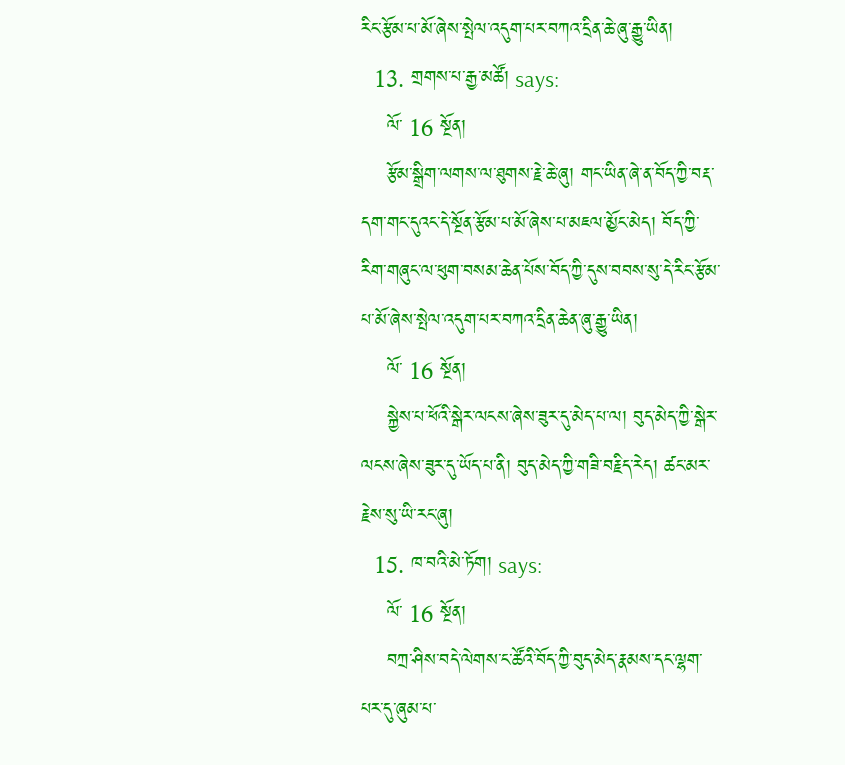རིང་རྩོམ་པ་མོ་ཞེས་སྤེལ་འདུག་པར་བཀའ་དྲིན་ཆེ་ཞུ་རྒྱུ་ཡིན།
  13. གྲགས་པ་རྒྱ་མཚོ། says:
    ལོ་ 16 སྔོན།
    རྩོམ་སྒྲིག་ལགས་ལ་ཐུགས་རྗེ་ཆེ་ཞུ། གང་ཡིན་ཞེ་ན་བོད་ཀྱི་བརྡ་དག་གང་དུའང་དེ་སྔོན་རྩོམ་པ་མོ་ཞེས་པ་མཇལ་མྱོང་མེད། བོད་ཀྱི་རིག་གཞུང་ལ་ཕུག་བསམ་ཆེན་པོས་བོད་ཀྱི་དུས་བབས་སུ་དེ་རིང་རྩོམ་པ་མོ་ཞེས་སྤེལ་འདུག་པར་བཀའ་དྲིན་ཆེན་ཞུ་རྒྱུ་ཡིན།
    ལོ་ 16 སྔོན།
    སྐྱེས་པ་ཕོའི་སྒེར་ལངས་ཞེས་ཟུར་དུ་མེད་པ་ལ། བུད་མེད་ཀྱི་སྒེར་ལངས་ཞེས་ཟུར་དུ་ཡོད་པ་ནི། བུད་མེད་ཀྱི་གཟི་བརྗིད་རེད། ཚང་མར་རྗེས་སུ་ཡི་རང་ཞུ།
  15. ཁ་བའི་མེ་ཏོག། says:
    ལོ་ 16 སྔོན།
    བཀྲ་ཤིས་བདེ་ལེགས་ང་ཚོའི་བོད་ཀྱི་བུད་མེད་རྣམས་དང་ལྷག་པར་དུ་ཞུམ་པ་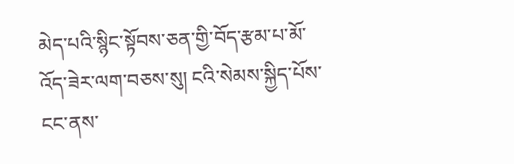མེད་པའི་སྙིང་སྟོབས་ཅན་གྱི་བོད་རྩམ་པ་མོ་འོད་ཟེར་ལག་བཅས་སུ། ངའི་སེམས་སྐྱིད་པོས་ངང་ནས་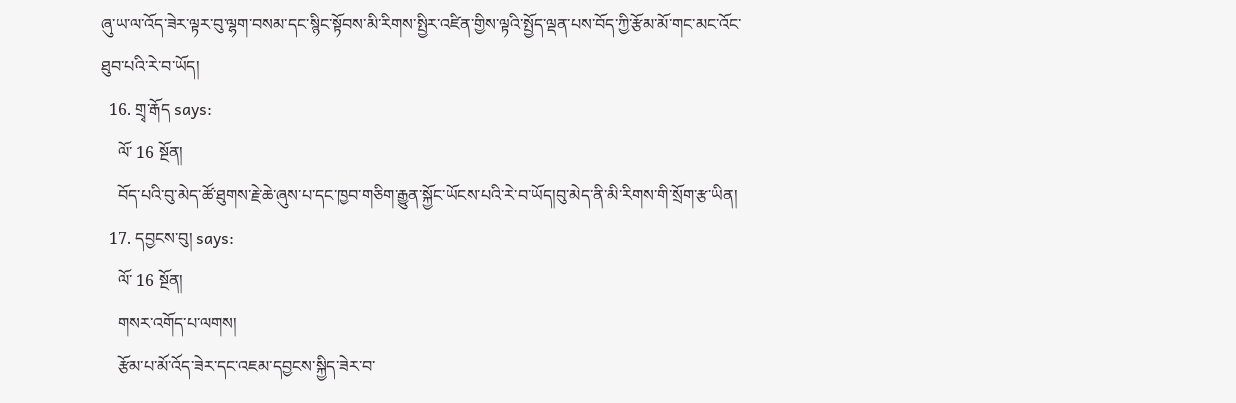ཞུ་ཡ་ལ་འོད་ཟེར་ལྟར་བུ་ལྷག་བསམ་དང་སྙིང་སྟོབས་མི་རིགས་སྤྱིར་འཛིན་གྱིས་ལྟའི་སྤྱོད་ལྡན་པས་བོད་ཀྱི་རྩོམ་མོ་གང་མང་འོང་ཐུབ་པའི་རེ་བ་ཡོད།
  16. གྲྭ་རྒོད says:
    ལོ་ 16 སྔོན།
    བོད་པའི་བུ་མེད་ཚོ་ཐུགས་རྗེ་ཆེ་ཞུས་པ་དང་ཁྱབ་གཅིག་རྒྱུན་སྐྱོང་ཡོངས་པའི་རེ་བ་ཡོད།བུ་མེད་ནི་མི་རིགས་གི་སྲོག་རྩ་ཡིན།
  17. དབྱངས་བུ། says:
    ལོ་ 16 སྔོན།
    གསར་འགོད་པ་ལགས།
    རྩོམ་པ་མོ་འོད་ཟེར་དང་འཇམ་དབྱངས་སྐྱིད་ཟེར་བ་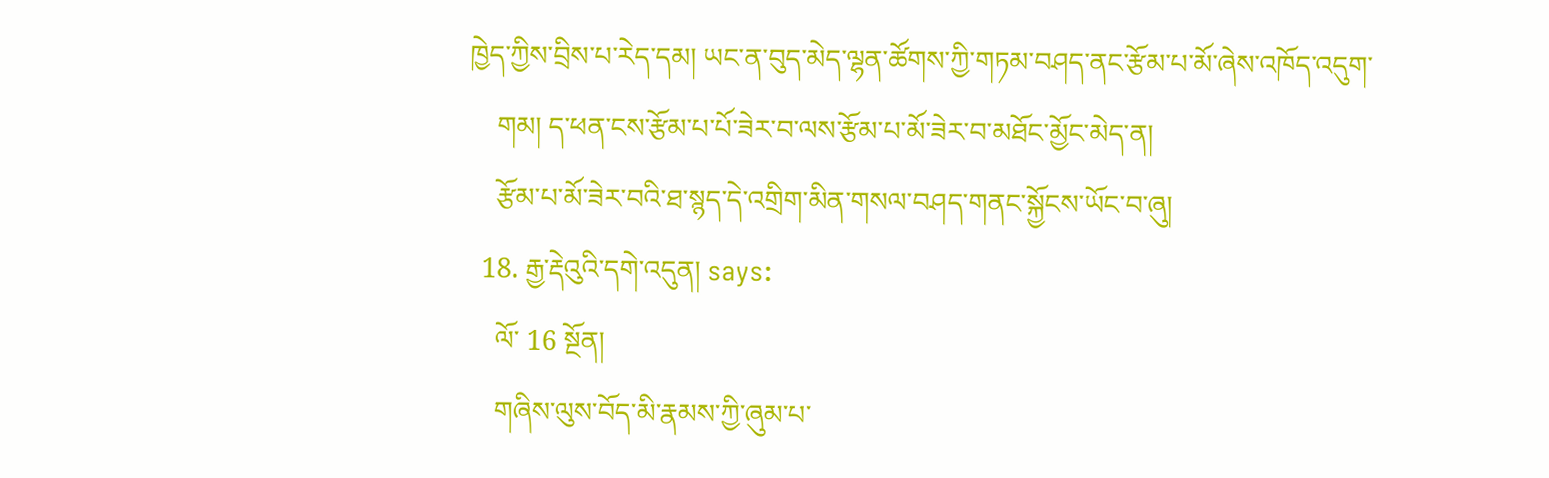ཁྱེད་ཀྱིས་བྲིས་པ་རེད་དམ། ཡང་ན་བུད་མེད་ལྷན་ཚོགས་ཀྱི་གཏམ་བཤད་ནང་རྩོམ་པ་མོ་ཞེས་འཁོད་འདུག་
    གམ། ད་ཕན་ངས་རྩོམ་པ་པོ་ཟེར་བ་ལས་རྩོམ་པ་མོ་ཟེར་བ་མཐོང་མྱོང་མེད་ན།
    རྩོམ་པ་མོ་ཟེར་བའི་ཐ་སྙད་དེ་འགྲིག་མིན་གསལ་བཤད་གནང་སྐྱོངས་ཡོང་བ་ཞུ།
  18. རྒྱ་རྡེའུའི་དགེ་འདུན། says:
    ལོ་ 16 སྔོན།
    གཞིས་ལུས་བོད་མི་རྣམས་ཀྱི་ཞུམ་པ་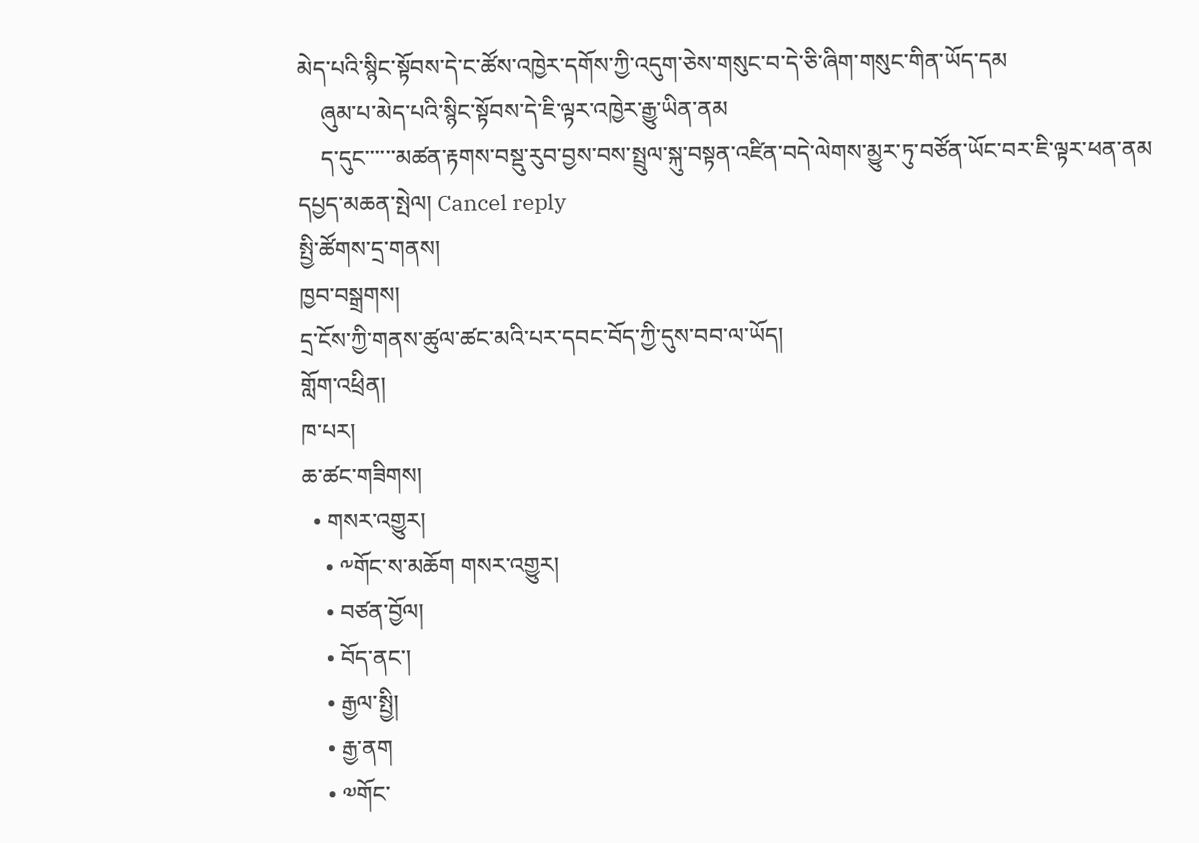མེད་པའི་སྙིང་སྟོབས་དེ་ང་ཚོས་འཁྱེར་དགོས་ཀྱི་འདུག་ཅེས་གསུང་བ་དེ་ཅི་ཞིག་གསུང་གིན་ཡོད་དམ
    ཞུམ་པ་མེད་པའི་སྙིང་སྟོབས་དེ་ཇི་ལྟར་འཁྱེར་རྒྱུ་ཡིན་ནམ
    ད་དུང་་་་་་མཚན་རྟགས་བསྡུ་རུབ་བྱས་བས་སྤྲུལ་སྐུ་བསྟན་འཛིན་བདེ་ལེགས་མྱུར་ཏུ་བཙོན་ཡོང་བར་ཇི་ལྟར་ཕན་ནམ
དཔྱད་མཆན་སྤེལ། Cancel reply
སྤྱི་ཚོགས་དྲ་གནས།
ཁྱབ་བསྒྲགས།
དྲ་ངོས་ཀྱི་གནས་ཚུལ་ཚང་མའི་པར་དབང་བོད་ཀྱི་དུས་བབ་ལ་ཡོད།
གློག་འཕྲིན།
ཁ་པར།
ཆ་ཚང་གཟིགས།
  • གསར་འགྱུར།
    • ༸གོང་ས་མཆོག གསར་འགྱུར།
    • བཙན་བྱོལ།
    • བོད་ནང་།
    • རྒྱལ་སྤྱི།
    • རྒྱ་ནག
    • ༧གོང་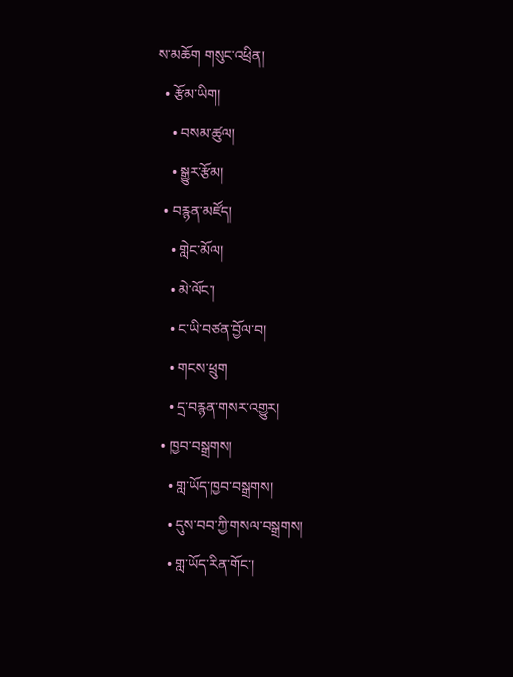ས་མཆོག གསུང་འཕྲིན།
  • རྩོམ་ཡིག།
    • བསམ་ཚུལ།
    • སྒྱུར་རྩོམ།
  • བརྙན་མཛོད།
    • གླེང་མོལ།
    • མེ་ལོང་།
    • ང་ཡི་བཙན་བྱོལ་བ།
    • གངས་ཕྲུག
    • དྲ་བརྙན་གསར་འགྱུར།
  • ཁྱབ་བསྒྲགས།
    • གླ་ཡོད་ཁྱབ་བསྒྲགས།
    • དུས་བབ་ཀྱི་གསལ་བསྒྲགས།
    • གླ་ཡོད་རིན་གོང་།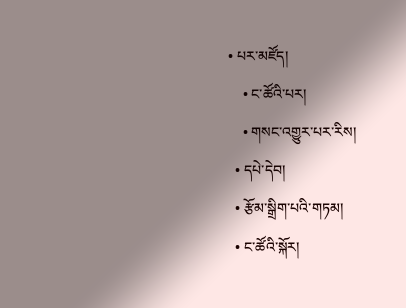• པར་མཛོད།
    • ང་ཚོའི་པར།
    • གསང་འགྱུར་པར་རིས།
  • དཔེ་དེབ།
  • རྩོམ་སྒྲིག་པའི་གཏམ།
  • ང་ཚོའི་སྐོར།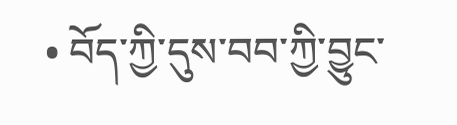• བོད་ཀྱི་དུས་བབ་ཀྱི་བྱུང་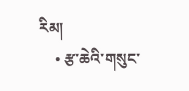རིམ།
    • རྩ་ཆེའི་གསུང་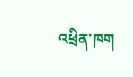འཕྲིན་ཁག